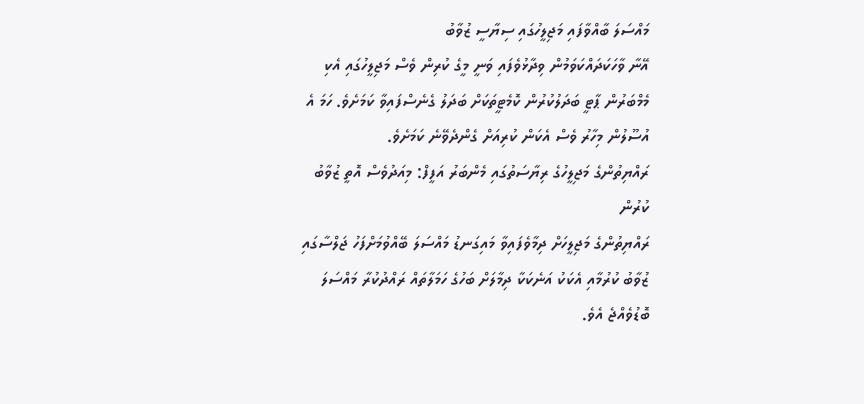މައްސަލަ ބާއްވާފައި މަޖިލީހުގައި ސިޔާސީ ޒުވާބު
އޭނާ ވާހަކަދައްކަވަމުން ވިދާޅުވެފައި ވަނީ މީގެ ކުރިން ވެސް މަޖިލީހުގައި އެކި މެމްބަރުން ޕާޓީ ބަދަލުކުރުން ކޮމެޓީތަކަށް ބަދަލު ގެނެސްފައިވާ ކަމަށެވެ. ހަމަ އެ އުސޫލުން މިހާރު ވެސް އެކަން ކުރިއަށް ގެންދެވޭނެ ކަމަށެވެ.
ރައްޔިތުންގެ މަޖިލީހުގެ ރިޔާސަތުގައި މެންބަރު އަފީފް: މިއަދުވެސް އޮތީ ޒުވާބު ކުރުން
ރައްޔިތުންގެ މަޖިލީހަށް ދިމާވެފައިވާ މައިގަނޑު މައްސަލަ ބޭއްވުމަށްފަހު ޖަލްސާގައި ޒުވާބު ކުރުމާއި އެކަކު އަނެކަކާ ދިމާލަށް ބަހުގެ ހަމަލާތައް ރައްދުކުރާ މައްސަލަ ބޮޑުވެއްޖެ އެވެ.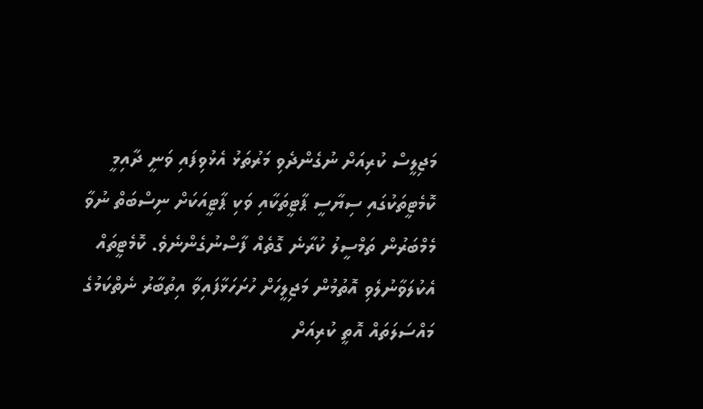މަޖިލީސް ކުރިއަށް ނުގެންދެވި މަރުތަޅު އެޅުވިފައި ވަނީ ދާއިމީ ކޮމެޓީތަކުގައި ސިޔާސީ ޕާޓީތަކާއި ވަކި ޕާޓީއަކަށް ނިސްބަތް ނުވާ މެމްބަރުން ތަމްސީލު ކުރާނެ ގޮތެއް ފާސްނުގެންނެވެ. ކޮމެޓީތައް އެކުލަވާނުލެވި އޮތުމުން މަޖިލީހަށް ހުށަހަޅާފައިވާ އިތުބާރު ނެތްކަމުގެ މައްސަލަތައް އޮތީ ކުރިއަށް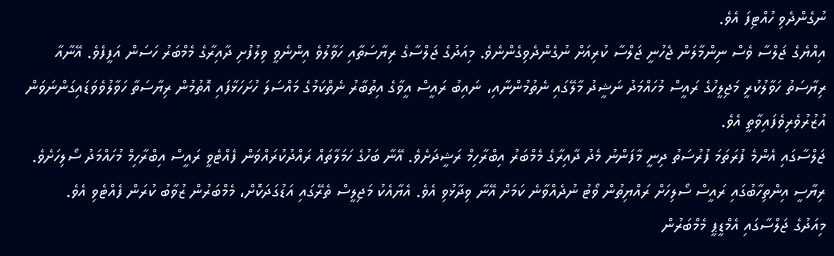ނުގެންދެވި ހުއްޓިފަ އެވެ.
އިއްޔެގެ ޖަލްސާ ވެސް ނިންމާލަން ޖެހުނީ ޖަލްސާ ކުރިއަށް ނުގެންދެވިގެންނެވެ. މިއަދުގެ ޖަލްސާގެ ރިޔާސަތާއި ހަވާލުވެ އިންނެވީ ވިލުފުށި ދާއިރާގެ މެމްބަރު ހަސަން އަފީފެވެ. އޭނާއާ ރިޔާސަތު ހަވާލުކުރީ މަޖިލީހުގެ ރައީސް މުހައްމަދު ނަޝީދު މާލޭގައި ނެތުމުންނާއި، ނައިބު ރައީސް އީވާގެ އިތުބާރު ނެތްކަމުގެ މައްސަލަ ހުށަހަޅާފައި އޮތުމުން ރިޔާސަތާ ހަވާލުވެވަޑައިގަންނަވަން އުޒުރުވެރިވެފައިވާތީ އެވެ.
ޖަލްސާގައި އެންމެ ފުރަތަމަ ފުރުސަތު ދިނީ މާފަންނު މެދު ދާއިރާގެ މެމްބަރު އިބްރާހިމް ރަޝީދަށެވެ. އޭނާ ބަހުގެ ހަމަލާތައް ރައްދުކުރައްވަން ފެއްޓެވީ ރައީސް އިބްރާހިމް މުހައްމަދު ސޯލިހަށެވެ. ރިޔާސީ އިންތިހާބުގައި ރައީސް ސޯލިހަށް ރައްޔިތުން ވޯޓު ނުދެއްވާނެ ކަމަށް އޭނާ ވިދާޅުވި އެވެ. އެޔާއެކު މަޖިލީސް ތެރޭގައި އަޑުގަދަކޮށް، މެމްބަރުން ޒުވާބު ކުރަން ފެއްޓެވި އެވެ.
މިއަދުގެ ޖަލްސާގައި އެމްޑީޕީ މެމްބަރުން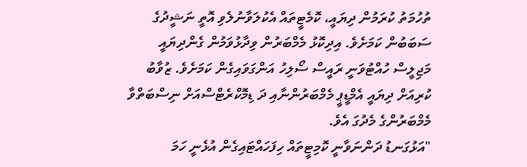ތުހުމަތު ކުރަމުން ދިޔައީ، ކޮމެޓީތައް އެކުލަވާނުލެވި އޮތީ ނަޝީދުގެ ސަބަބުން ކަމަށެވެ. އިދިކޮޅު މެމްބަރުން ވިދާޅުވަމުން ގެންދިޔައީ މަޖިލީސް ހުއްޓުވަނީ ރައީސް ސޯލިހު އަންގަވައިގެން ކަމަށެވެ. ޒުވާބު ކުރިއަށް ދިޔައީ އެމްޑީޕީ މެމްބަރުންނާއި ދަ ޑިމޮކްރެޓްސްއަށް ނިސްބަތްވާ މެމްބަރުންގެ މެދުގަ އެވެ.
"އަޅުގަނޑު ދަންނަވާނީ ކޮމިޓީތައް ހިފަހައްޓައިގެން އުޅެނީ ހަމަ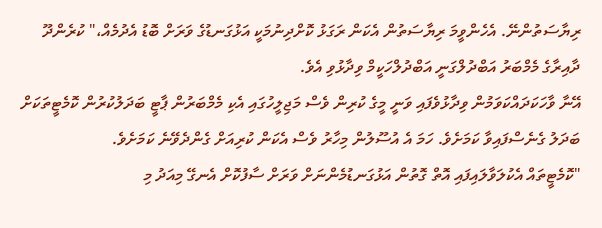ރިޔާސަތުންނޭ. އެހެންވީމަ ރިޔާސަތުން އެކަން ރަގަޅު ކޮށްދިނުމަކީ އަޅުގަނޑުގެ ވަރަށް ބޮޑު އެދުމެއް،" ކުރެންދޫ ދާއިރާގެ މެމްބަރު އަބްދުލްގަނީ އަބްދުލްހަކީމް ވިދާޅުވި އެވެ.
އޭނާ ވާހަކަދައްކަވަމުން ވިދާޅުވެފައި ވަނީ މީގެ ކުރިން ވެސް މަޖިލީހުގައި އެކި މެމްބަރުން ޕާޓީ ބަދަލުކުރުން ކޮމެޓީތަކަށް ބަދަލު ގެނެސްފައިވާ ކަމަށެވެ. ހަމަ އެ އުސޫލުން މިހާރު ވެސް އެކަން ކުރިއަށް ގެންދެވޭނެ ކަމަށެވެ.
"ކޮމެޓީތައް އެކުލަވާލައިފައި އޮތް ގޮތުން އަޅުގަނޑުމެންނަށް ވަރަށް ސާފުކޮށް އެނގޭ މިއަދު މި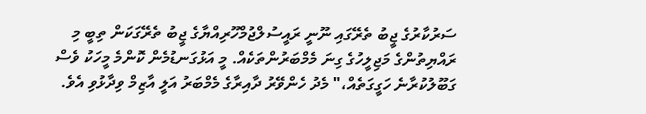ސަރުކާރުގެ ޖީބު ތެރޭގައި ނޫނީ ރައީސުލްޖުމްހޫރިއްޔާގެ ޖީބު ތެރޭގަކަން ތިބީ މި ރައްޔިތުންގެ މަޖިލީހުގެ ގިނަ މެމްބަރުންތަކެއް. މީ އަޅުގަނޑުމެން ކޮންމެ މީހަކު ވެސް ގަބޫލުކުރާނެ ހަގީގަތެއް،" މެދު ހެންވޭރު ދާއިރާގެ މެމްބަރު އަލީ އާޒިމް ވިދާޅުވި އެވެ.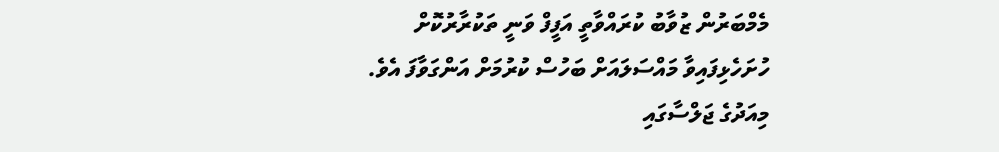މެމްބަރުން ޒުވާބު ކުރައްވާތީ އަފީފް ވަނީ ތަކުރާރުކޮށް ހުށަހެޅިފައިވާ މައްސަލައަށް ބަހުސް ކުރުމަށް އަންގަވާފަ އެވެ. މިއަދުގެ ޖަލްސާގައި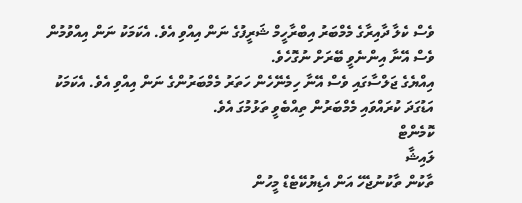ވެސް ކެލާ ދާއިރާގެ މެމްބަރު އިބްރާހީމް ޝަރީފުގެ ނަން އިއްވި އެވެ. އެކަމަކު ނަން އިއްވުމުން ވެސް އޭނާ އިންނެވީ ބޭރަށް ނުގޮހެވެ.
އިއްޔެގެ ޖަލްސާގައި ވެސް އޭނާ ހިމެނޭހެން ހަތަރު މެމްބަރުންގެ ނަން އިއްވި އެވެ. އެކަމަކު އަޑުގަދަ ކުރައްވައި މެމްބަރުން ތިއްބެވީ ތަޅުމުގަ އެވެ.
ކޮމެންޓް
ލައިޝާ
ތާކުން ތާކުނުޖެހޭ އަން އެޑިޔުކޭޓެޑް މީހުން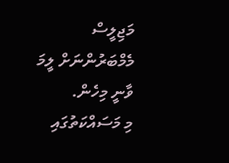މަޖިލީސް މެމްބަރުންނަށް ލީމަ ވާނީ މިހެން.
މި މަސައްކަތުގައި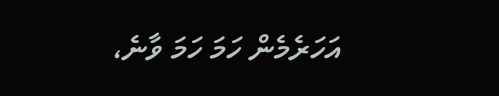އަހަރެމެން ހަމަ ހަމަ ވާނެ،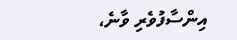އިންސާފުވެރި ވާނެ،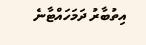އިތުބާރު ދަމަހައްޓާނެ